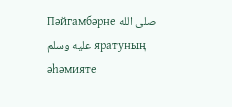Пәйгамбәрне صلى الله عليه وسلم яратуның әһәмияте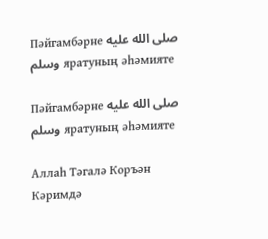Пәйгамбәрне صلى الله عليه وسلم яратуның әһәмияте

Пәйгамбәрне صلى الله عليه وسلم яратуның әһәмияте

Аллаһ Тәгалә Коръән Кәримдә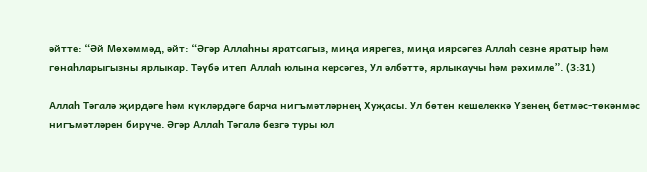әйтте: “Әй Мөхәммәд, әйт: “Әгәр Аллаһны яратсагыз, миңа иярегез, миңа иярсәгез Аллаһ сезне яратыр һәм гөнаһларыгызны ярлыкар. Тәүбә итеп Аллаһ юлына керсәгез, Ул әлбәттә, ярлыкаучы һәм рәхимле”. (3:31)

Аллаһ Тәгалә җирдәге һәм күкләрдәге барча нигъмәтләрнең Хуҗасы. Ул бөтен кешелеккә Үзенең бетмәс-төкәнмәс нигъмәтләрен бирүче. Әгәр Аллаһ Тәгалә безгә туры юл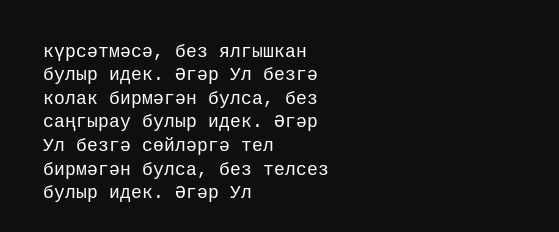күрсәтмәсә, без ялгышкан булыр идек. Әгәр Ул безгә колак бирмәгән булса, без саңгырау булыр идек. Әгәр Ул безгә сөйләргә тел бирмәгән булса, без телсез булыр идек. Әгәр Ул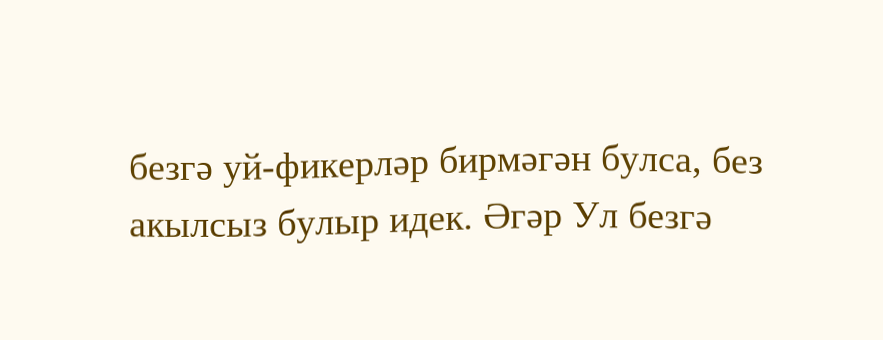безгә уй-фикерләр бирмәгән булса, без акылсыз булыр идек. Әгәр Ул безгә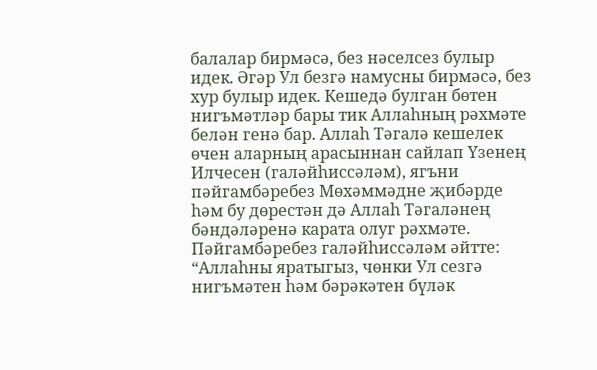балалар бирмәсә, без нәселсез булыр идек. Әгәр Ул безгә намусны бирмәсә, без хур булыр идек. Кешедә булган бөтен нигъмәтләр бары тик Аллаһның рәхмәте белән генә бар. Аллаһ Тәгалә кешелек өчен аларның арасыннан сайлап Үзенең Илчесен (галәйһиссәләм), ягъни пәйгамбәребез Мөхәммәдне җибәрде һәм бу дөрестән дә Аллаһ Тәгаләнең бәндәләренә карата олуг рәхмәте. Пәйгамбәребез галәйһиссәләм әйтте: “Аллаһны яратыгыз, чөнки Ул сезгә нигъмәтен һәм бәрәкәтен бүләк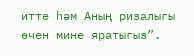итте һәм Аның ризалыгы өчен мине яратыгыз”.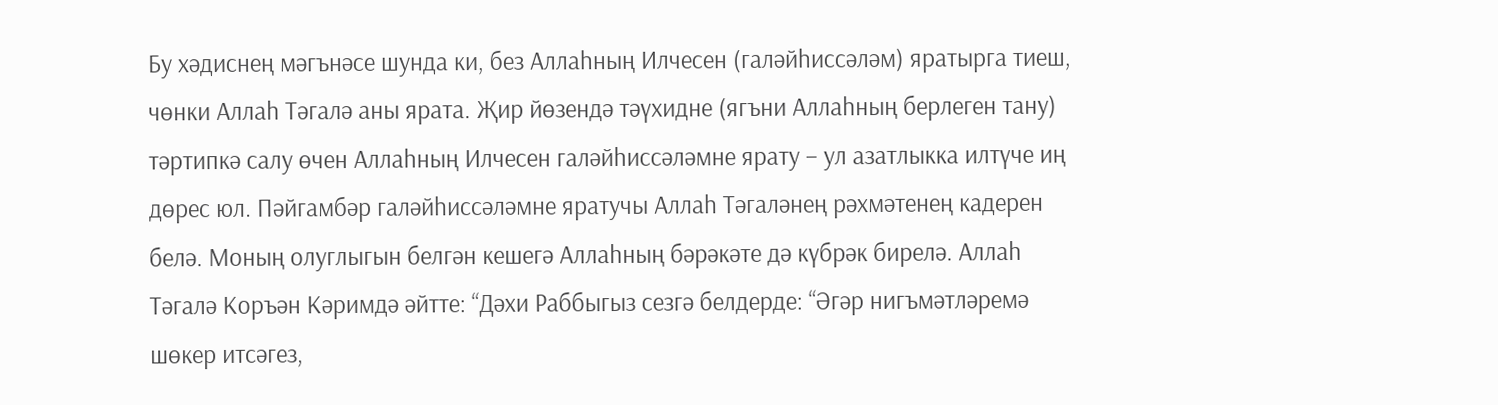Бу хәдиснең мәгънәсе шунда ки, без Аллаһның Илчесен (галәйһиссәләм) яратырга тиеш, чөнки Аллаһ Тәгалә аны ярата. Җир йөзендә тәүхидне (ягъни Аллаһның берлеген тану) тәртипкә салу өчен Аллаһның Илчесен галәйһиссәләмне ярату – ул азатлыкка илтүче иң дөрес юл. Пәйгамбәр галәйһиссәләмне яратучы Аллаһ Тәгаләнең рәхмәтенең кадерен белә. Моның олуглыгын белгән кешегә Аллаһның бәрәкәте дә күбрәк бирелә. Аллаһ Тәгалә Коръән Кәримдә әйтте: “Дәхи Раббыгыз сезгә белдерде: “Әгәр нигъмәтләремә шөкер итсәгез,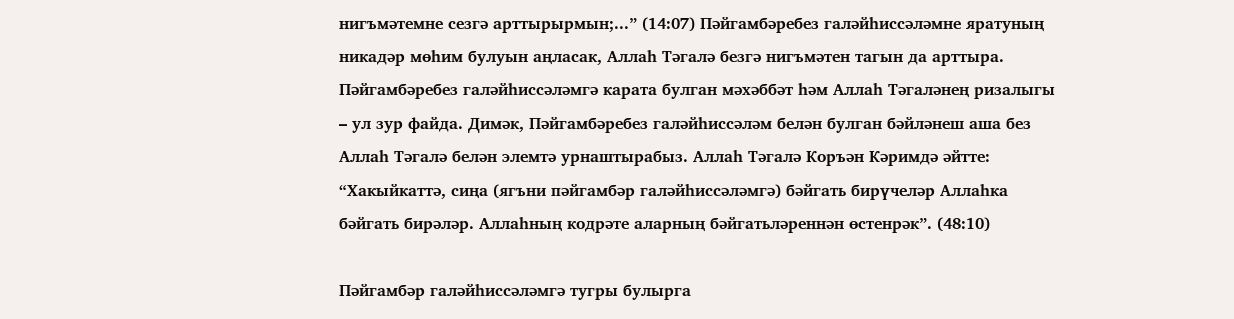нигъмәтемне сезгә арттырырмын;...” (14:07) Пәйгамбәребез галәйһиссәләмне яратуның никадәр мөһим булуын аңласак, Аллаһ Тәгалә безгә нигъмәтен тагын да арттыра. Пәйгамбәребез галәйһиссәләмгә карата булган мәхәббәт һәм Аллаһ Тәгаләнең ризалыгы – ул зур файда. Димәк, Пәйгамбәребез галәйһиссәләм белән булган бәйләнеш аша без Аллаһ Тәгалә белән элемтә урнаштырабыз. Аллаһ Тәгалә Коръән Кәримдә әйтте: “Хакыйкаттә, сиңа (ягъни пәйгамбәр галәйһиссәләмгә) бәйгать бирүчеләр Аллаһка бәйгать бирәләр. Аллаһның кодрәте аларның бәйгатьләреннән өстенрәк”. (48:10)

Пәйгамбәр галәйһиссәләмгә тугры булырга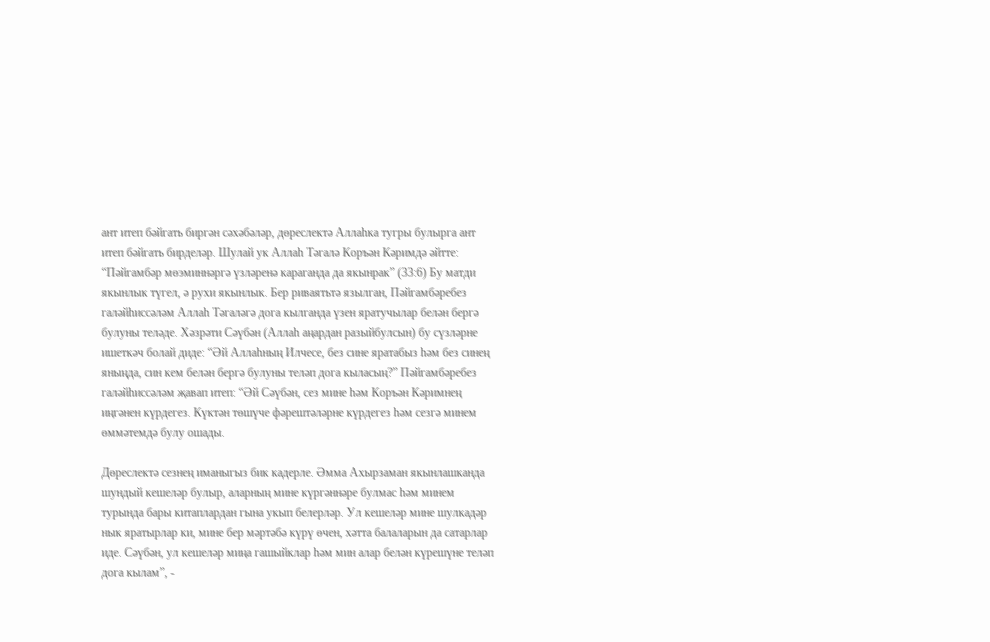ант итеп бәйгать биргән сәхәбәләр, дөреслектә Аллаһка тугры булырга ант итеп бәйгать бирделәр. Шулай ук Аллаһ Тәгалә Коръән Кәримдә әйтте: “Пәйгамбәр мөэминнәргә үзләренә караганда да якынрак” (33:6) Бу матди якынлык түгел, ә рухи якынлык. Бер риваятьтә язылган, Пәйгамбәребез галәйһиссәләм Аллаһ Тәгаләгә дога кылганда үзен яратучылар белән бергә булуны теләде. Хәзрәти Сәүбән (Аллаһ аңардан разыйбулсын) бу сүзләрне ишеткәч болай диде: “Әй Аллаһның Илчесе, без сине яратабыз һәм без синең яныңда, син кем белән бергә булуны теләп дога кыласың?” Пәйгамбәребез галәйһиссәләм җавап итеп: “Әй Сәүбән, сез мине һәм Коръән Кәримнең иңгәнен күрдегез. Күктән төшүче фәрештәләрне күрдегез һәм сезгә минем өммәтемдә булу ошады.

Дөреслектә сезнең иманыгыз бик кадерле. Әмма Ахырзаман якынлашканда шундый кешеләр булыр, аларның мине күргәннәре булмас һәм минем турында бары китаплардан гына укып белерләр. Ул кешеләр мине шулкадәр нык яратырлар ки, мине бер мәртәбә күрү өчен, хәтта балаларын да сатарлар иде. Сәүбән, ул кешеләр миңа гашыйклар һәм мин алар белән күрешүне теләп дога кылам”, -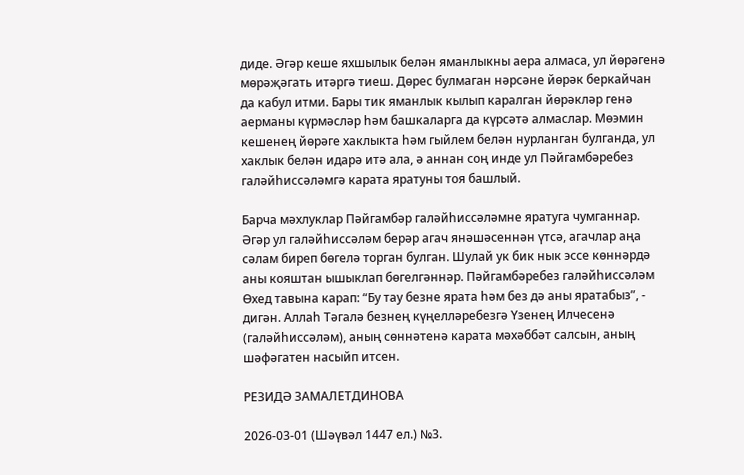диде. Әгәр кеше яхшылык белән яманлыкны аера алмаса, ул йөрәгенә мөрәҗәгать итәргә тиеш. Дөрес булмаган нәрсәне йөрәк беркайчан да кабул итми. Бары тик яманлык кылып каралган йөрәкләр генә аерманы күрмәсләр һәм башкаларга да күрсәтә алмаслар. Мөэмин кешенең йөрәге хаклыкта һәм гыйлем белән нурланган булганда, ул хаклык белән идарә итә ала, ә аннан соң инде ул Пәйгамбәребез галәйһиссәләмгә карата яратуны тоя башлый.

Барча мәхлуклар Пәйгамбәр галәйһиссәләмне яратуга чумганнар. Әгәр ул галәйһиссәләм берәр агач янәшәсеннән үтсә, агачлар аңа сәлам биреп бөгелә торган булган. Шулай ук бик нык эссе көннәрдә аны кояштан ышыклап бөгелгәннәр. Пәйгамбәребез галәйһиссәләм Өхед тавына карап: “Бу тау безне ярата һәм без дә аны яратабыз”, - дигән. Аллаһ Тәгалә безнең күңелләребезгә Үзенең Илчесенә (галәйһиссәләм), аның сөннәтенә карата мәхәббәт салсын, аның шәфәгатен насыйп итсен.

РЕЗИДӘ ЗАМАЛЕТДИНОВА

2026-03-01 (Шәүвәл 1447 ел.) №3.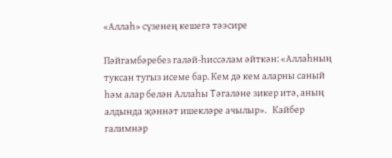«Аллаһ» сүзенең кешегә тәэсире

Пәйгамбәребез галәй-һиссәлам әйткән: «Аллаһның туксан тугыз исеме бар. Кем дә кем аларны саный һәм алар белән Аллаһы Тәгаләне зикер итә, аның алдында җәннәт ишекләре ачылыр».   Кайбер галимнәр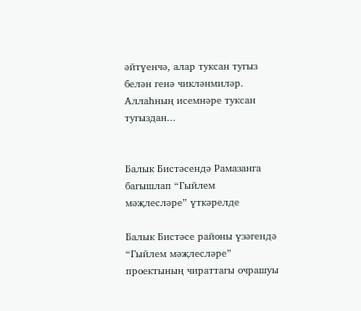әйтүенчә, алар туксан тугыз белән генә чикләнмиләр. Аллаһның исемнәре туксан тугыздан...


Балык Бистәсендә Рамазанга багышлап “Гыйлем мәҗлесләре” үткәрелде

Балык Бистәсе районы үзәгендә “Гыйлем мәҗлесләре” проектының чираттагы очрашуы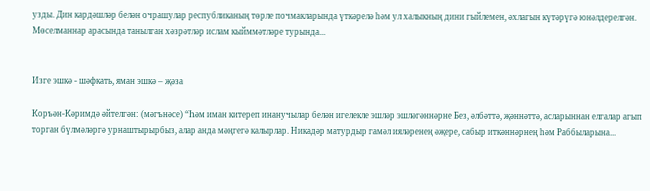узды. Дин кардәшләр белән очрашулар республиканың төрле почмакларында үткәрелә һәм ул халыкның дини гыйлемен, әхлагын күтәрүгә юнәлдерелгән. Мөселманнар арасында танылган хәзрәтләр ислам кыйммәтләре турында...


Изге эшкә - шәфкать, яман эшкә – җәза

Коръән-Кәримдә әйтелгән: (мәгънәсе) “Һәм иман китереп инанучылар белән игелекле эшләр эшләгәннәрне Без, әлбәттә, җәннәттә, асларыннан елгалар агып торган бүлмәләргә урнаштырырбыз, алар анда мәңгегә калырлар. Никадәр матурдыр гамәл ияләренең әҗере, сабыр иткәннәрнең һәм Раббыларына...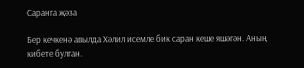Саранга җәза

Бер кечкенә авылда Хәлил исемле бик саран кеше яшәгән. Аның кибете булган.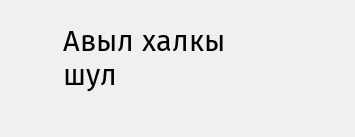Авыл халкы шул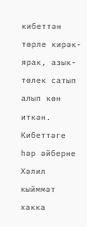кибеттән төрле кирәк-ярак, азык-төлек сатып алып көн иткән.   Кибеттәге һәр әйберне Хәлил кыйммәт хакка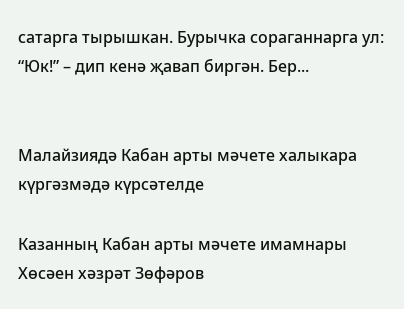сатарга тырышкан. Бурычка сораганнарга ул: “Юк!” – дип кенә җавап биргән. Бер...


Малайзиядә Кабан арты мәчете халыкара күргәзмәдә күрсәтелде

Казанның Кабан арты мәчете имамнары Хөсәен хәзрәт Зөфәров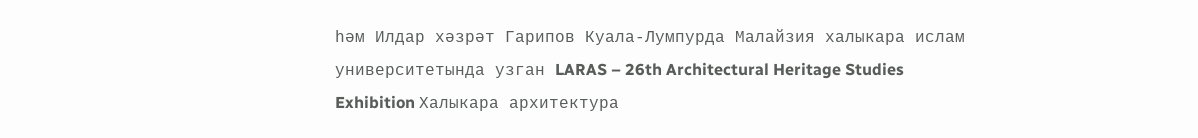һәм Илдар хәзрәт Гарипов Куала-Лумпурда Малайзия халыкара ислам университетында узган LARAS – 26th Architectural Heritage Studies Exhibition Халыкара архитектура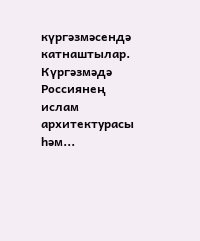күргәзмәсендә катнаштылар. Күргәзмәдә Россиянең ислам архитектурасы һәм...